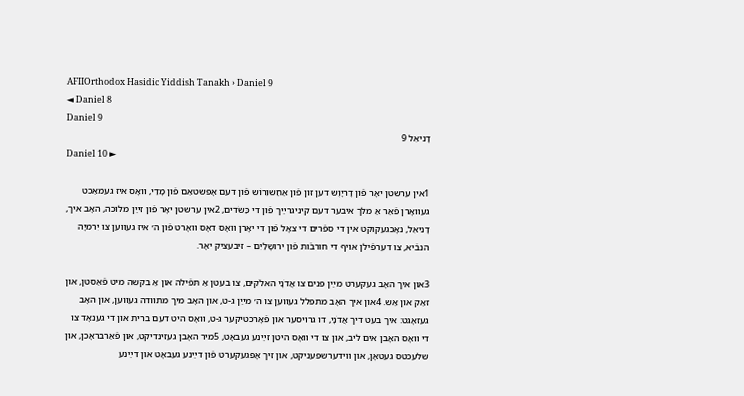AFIIOrthodox Hasidic Yiddish Tanakh › Daniel 9
◄ Daniel 8
Daniel 9
דָניאֵל 9
Daniel 10 ►

1אין ערשטן יאָר פֿון דָריָוֶש דען זון פֿון אַחַשוֵרוֹש פֿון דעם אָפּשטאַם פֿון מָדַי, װאָס איז געמאַכט געװאָרן פֿאַר אַ מלך איבער דעם קיניגרײַך פֿון די כַּשׂדים, 2אין ערשטן יאָר פֿון זײַן מלוכה, האָב איך, דָניאֵל, נאָכגעקוקט אין די ספֿרים די צאָל פֿון די יאָרן װאָס דאָס װאָרט פֿון ה׳ איז געװען צו יִרמיָה הנבֿיא, צו דערפֿילן אױף די חורבֿות פֿון ירושָלַיִם – זיבעציק יאָר.

3און איך האָב געקערט מײַן פּנים צו אֲדֹנָי האלֹקים, צו בעטן אַ תּפֿילה און אַ בקשה מיט פֿאַסטן, און זאַק און אַש. 4און איך האָב מתפּלל געװען צו ה׳ מײַן ג-ט, און האָב מיך מתװדה געװען, און האָב געזאָגט: איך בעט דיך אֲדֹנָי, דו גרױסער און פֿאָרכטיקער ג-ט, װאָס היט דעם ברית און די גענאָד צו די װאָס האָבן אים ליב, און צו די װאָס היטן זײַנע געבאָט, 5מיר האָבן געזינדיקט, און פֿאַרבראָכן, און שלעכטס געטאָן, און װידערשפּעניקט, און זיך אָפּגעקערט פֿון דײַנע געבאָט און דײַנע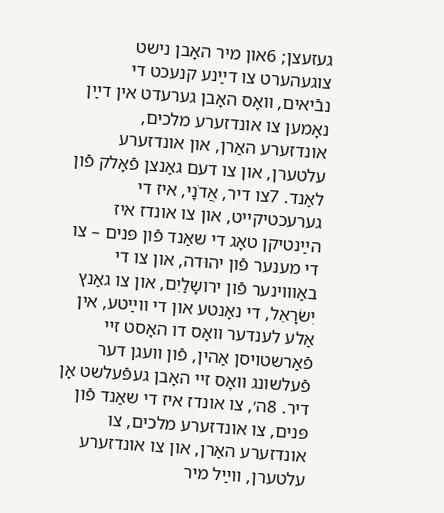געזעצן; 6און מיר האָבן נישט צוגעהערט צו דײַנע קנעכט די נבֿיאים, װאָס האָבן גערעדט אין דײַן נאָמען צו אונדזערע מלכים, אונדזערע האַרן, און אונדזערע עלטערן, און צו דעם גאַנצן פֿאָלק פֿון לאַנד. 7צו דיר, אֲדֹנָי, איז די גערעכטיקײט, און צו אונדז איז הײַנטיקן טאָג די שאַנד פֿון פּנים – צו די מענער פֿון יהוּדה, און צו די באַװױנער פֿון ירושָלַיִם, און צו גאַנץ יִשׂרָאֵל, די נאָנטע און די װײַטע, אין אַלע לענדער װאָס דו האָסט זײ פֿאַרשטױסן אַהין, פֿון װעגן דער פֿעלשונג װאָס זײ האָבן געפֿעלשט אָן דיר. 8ה׳, צו אונדז איז די שאַנד פֿון פּנים, צו אונדזערע מלכים, צו אונדזערע האַרן, און צו אונדזערע עלטערן, װײַל מיר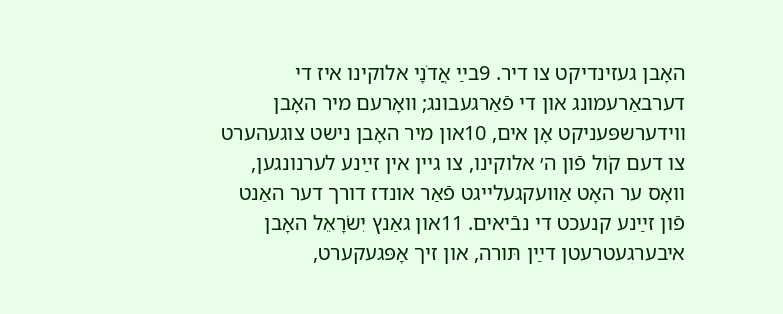האָבן געזינדיקט צו דיר. 9בײַ אֲדֹנָי אלוקינו איז די דערבאַרעמונג און די פֿאַרגעבונג; װאָרעם מיר האָבן װידערשפּעניקט אָן אים, 10און מיר האָבן נישט צוגעהערט צו דעם קֹול פֿון ה׳ אלוקינו, צו גײן אין זײַנע לערנונגען, װאָס ער האָט אַװעקגעלײגט פֿאַר אונדז דורך דער האַנט פֿון זײַנע קנעכט די נבֿיאים. 11און גאַנץ יִשׂרָאֵל האָבן איבערגעטרעטן דײַן תּורה, און זיך אָפּגעקערט,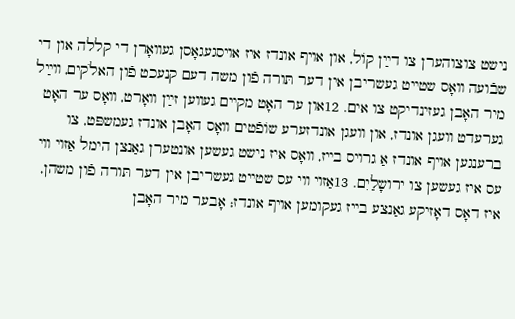נישט צוצוהערן צו דײַן קֹול, און אױף אונדז איז אױסגעגאָסן געװאָרן די קללה און די שבֿועה װאָס שטײט געשריבן אין דער תּורה פֿון משה דעם קנעכט פֿון האלֹקים, װײַל מיר האָבן געזינדיקט צו אים. 12און ער האָט מקײם געװען זײַן װאָרט, װאָס ער האָט גערעדט װעגן אונדז, און װעגן אונדזערע שוֹפֿטים װאָס האָבן אונדז געמשפּט, צו ברענגען אױף אונדז אַ גרױס בײז, װאָס איז נישט געשען אונטערן גאַנצן הימל אַזױ װי עס איז געשען צו ירושָלַיִם. 13אַזױ װי עס שטײט געשריבן אין דער תּורה פֿון משהן, איז דאָס דאָזיקע גאַנצע בײז געקומען אױף אונדז; אָבער מיר האָבן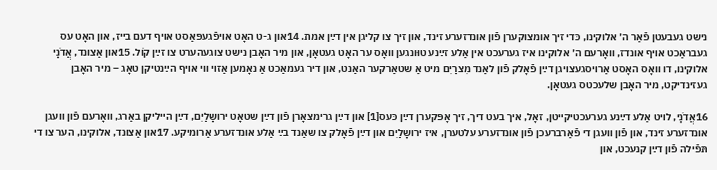נישט געבעטן פֿאַר ה׳ אלוקינו, כּדי זיך אומצוקערן פֿון אונדזערע זינד, און זיך צו קליגן אין דײַן אמת. 14און ג-ט האָט אױפֿגעפּאַסט אױף דעם בײז, און האָט עס געבראַכט אױף אונדז, װאָרעם ה׳ אלוקינו איז גערעכט אין אַלע זײַנע טוּונגען װאָס ער האָט געטאָן, און מיר האָבן נישט צוגעהערט צו זײַן קֹול. 15און אַצונד, אֲדֹנָי אלוקינו, דו װאָס האָסט אַרױסגעצױגן דײַן פֿאָלק פֿון לאַנד מִצרַיִם מיט אַ שטאַרקער האַנט, און דיר געמאַכט אַ נאָמען אַזױ װי אױף הײַנטיקן טאָג – מיר האָבן געזינדיקט, מיר האָבן שלעכטס געטאָן.

16אֲדֹנָי, לױט אַלע דײַנע גערעכטיקײטן, זאָל, איך בעט דיך, זיך אָפּקערן דײַן כּעס[1] און דײַן גרימצאָרן פֿון דײַן שטאָט ירושָלַיִם, דײַן הײליקן באַרג, װאָרעם פֿון װעגן אונדזערע זינד, און פֿון װעגן די פֿאַרברעכן פֿון אונדזערע עלטערן, איז ירושָלַיִם און דײַן פֿאָלק צו שאַנד בײַ אַלע אונדזערע אַרומיקע. 17און אַצונד, אלוקינו, הער צו די תּפֿילה פֿון דײַן קנעכט, און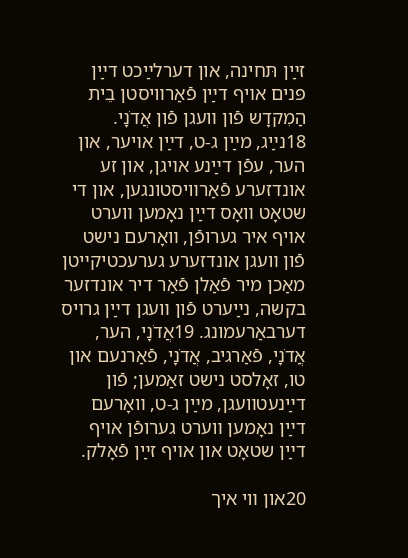זײַן תּחינה, און דערלײַכט דײַן פּנים אױף דײַן פֿאַרװיסטן בֵית הַמִקדָש פֿון װעגן פֿון אֲדֹנָי. 18נײַג, מײַן ג-ט, דײַן אױער, און הער, עפֿן דײַנע אױגן, און זע אונדזערע פֿאַרװיסטונגען, און די שטאָט װאָס דײַן נאָמען װערט אױף איר גערופֿן, װאָרעם נישט פֿון װעגן אונדזערע גערעכטיקײטן מאַכן מיר פֿאַלן פֿאַר דיר אונדזער בקשה, נײַערט פֿון װעגן דײַן גרױס דערבאַרעמונג. 19אֲדֹנָי, הער, אֲדֹנָי, פֿאַרגיב, אֲדֹנָי, פֿאַרנעם און טו, זאָלסט נישט זאַמען; פֿון דײַנעטװעגן, מײַן ג-ט, װאָרעם דײַן נאָמען װערט גערופֿן אױף דײַן שטאָט און אױף זײַן פֿאָלק.

20און װי איך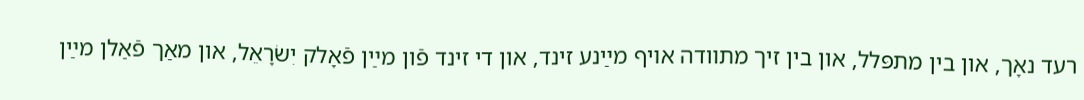רעד נאָך, און בין מתפּלל, און בין זיך מתװדה אױף מײַנע זינד, און די זינד פֿון מײַן פֿאָלק יִשׂרָאֵל, און מאַך פֿאַלן מײַן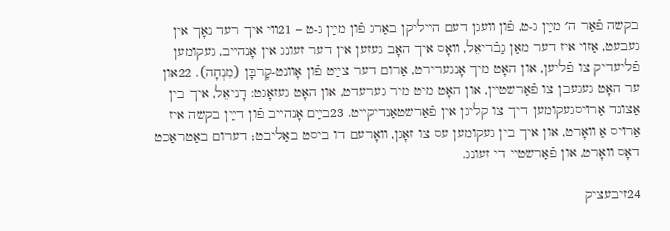בקשה פֿאַר ה׳ מײַן ג-ט, פֿון װעגן דעם הײליקן באַרג פֿון מײַן ג-ט – 21װי איך רעד נאָך אין געבעט, אַזױ איז דער מאַן גַבֿריאֵל, װאָס איך האָב געזען אין דער זעונג אין אָנהײב, געקומען פֿליעדיק צו פֿליען, און האָט מיך אָנגערירט, אַרום דער צײַט פֿון אָװנט-קָרבָּן (מִנְחָה). 22און ער האָט געגעבן צו פֿאַרשטײן, און האָט מיט מיר גערעדט, און האָט געזאָגט: דָניאֵל, איך בין אַצונד אַרױסגעקומען דיך צו קליגן אין פֿאַרשטאַנדיקײט. 23בײַם אָנהײב פֿון דײַן בקשה איז אַרױס אַ װאָרט, און איך בין געקומען עס צו זאָגן, װאָרעם דו ביסט באַליבט; דערום באַטראַכט דאָס װאָרט, און פֿאַרשטײ די זעונג.

24זיבעציק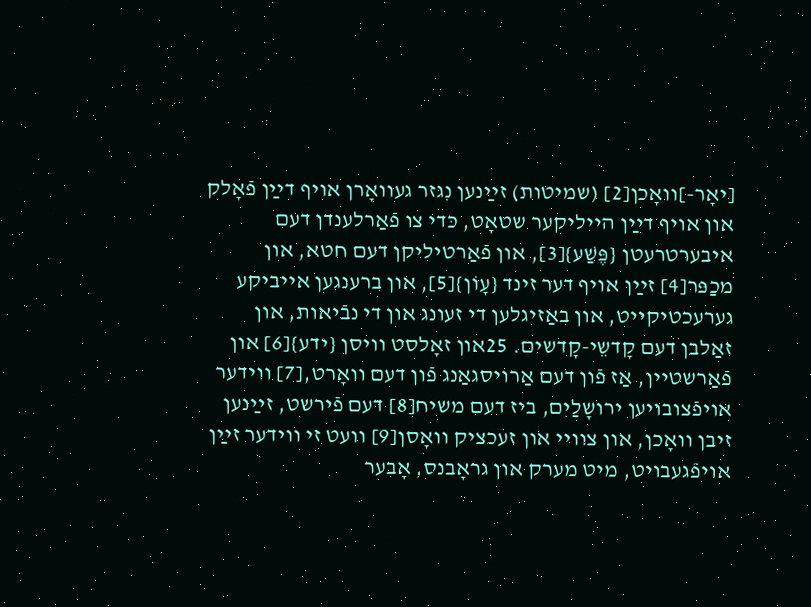[יאָר-]װאָכן[2] (שמיטות) זײַנען נִגזר געװאָרן אױף דײַן פֿאָלק און אױף דײַן הײליקער שטאָט, כּדי צו פֿאַרלענדן דעם איבערטרעטן {פֶּשַׁע}[3], און פֿאַרטיליקן דעם חטא, און מכַפּר[4] זײַן אױף דער זינד {עָוֹן}[5], און ברענגען אײביקע גערעכטיקײט, און באַזיגלען די זעונג און די נבֿיאות, און זאַלבן דעם קָדשֵי-קָדשים. 25און זאָלסט װיסן {ידע}[6] און פֿאַרשטײן, אַז פֿון דעם אַרױסגאַנג פֿון דעם װאָרט,[7] װידער אױפֿצובױען ירושָלַיִם, ביז דעם משיח[8] דעם פֿירשט, זײַנען זיבן װאָכן, און צװײ און זעכציק װאָסן[9] װעט זי װידער זײַן אױפֿגעבױט, מיט מערק און גראָבנס, אָבער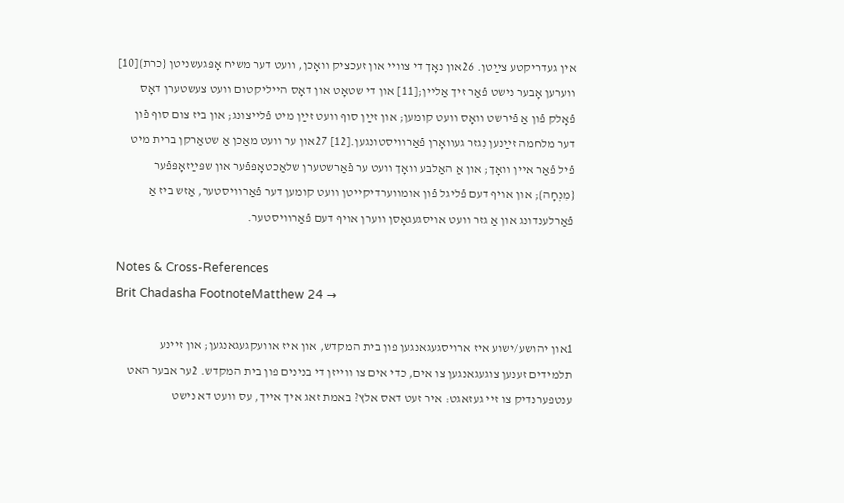אין געדריקטע צײַטן. 26און נאָך די צװײ און זעכציק װאָכן, װעט דער משיח אָפּגעשניטן {כרת}[10] װערען אָבער נישט פֿאַר זיך אַלײן;[11] און די שטאָט און דאָס הײליקטום װעט צעשטערן דאָס פֿאָלק פֿון אַ פֿירשט װאָס װעט קומען; און זײַן סוף װעט זײַן מיט פֿלײצונג; און ביז צום סוף פֿון דער מלחמה זײַנען נִגזר געװאָרן פֿאַרװיסטונגען.[12] 27און ער װעט מאַכן אַ שטאַרקן ברית מיט פֿיל פֿאַר אײן װאָך; און אַ האַלבע װאָך װעט ער פֿאַרשטערן שלאַכטאָפּפֿער און שפּײַזאָפּפֿער {מִנְחָה}; און אױף דעם פֿליגל פֿון אומװערדיקײטן װעט קומען דער פֿאַרװיסטער, אַזש ביז אַ פֿאַרלענדונג און אַ גזר װעט אױסגעגאָסן װערן אױף דעם פֿאַרװיסטער.

Notes & Cross-References
Brit Chadasha FootnoteMatthew 24 →

1און יהושע/ישוע איז ארויסגעגאנגען פון בית המקדש, און איז אוועקגעגאנגען; און זיינע תלמידים זענען צוגעגאנגען צו אים, כדי אים צו ווייזן די בנינים פון בית המקדש. 2ער אבער האט ענטפערנדיק צו זיי געזאגט: איר זעט דאס אלץ? באמת זאג איך אייך, עס וועט דא נישט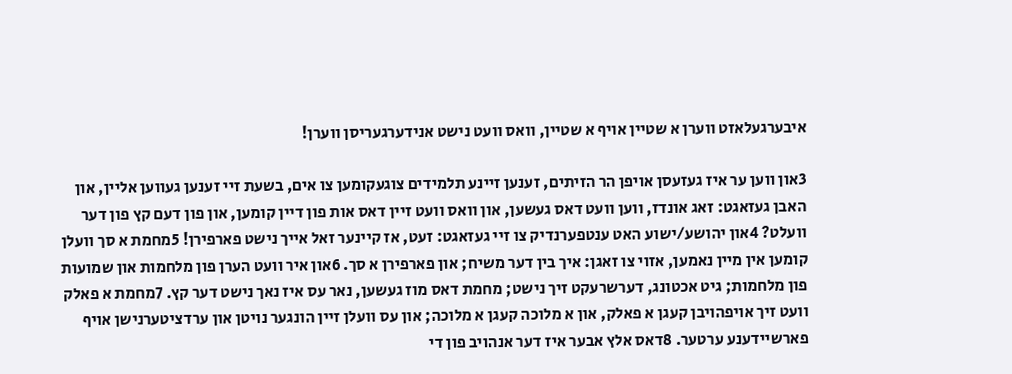איבערגעלאזט ווערן א שטיין אויף א שטיין, וואס וועט נישט אנידערגעריסן ווערן!

3און ווען ער איז געזעסן אויפן הר הזיתים, זענען זיינע תלמידים צוגעקומען צו אים, בשעת זיי זענען געווען אליין, און האבן געזאגט: זאג אונדז, ווען וועט דאס געשען, און וואס וועט זיין דאס אות פון דיין קומען, און פון דעם קץ פון דער וועלט? 4און יהושע/ישוע האט ענטפערנדיק צו זיי געזאגט: זעט, אז קיינער זאל אייך נישט פארפירן! 5מחמת א סך וועלן קומען אין מיין נאמען, אזוי צו זאגן: איך בין דער משיח; און פארפירן א סך. 6און איר וועט הערן פון מלחמות און שמועות פון מלחמות; גיט אכטונג, דערשרעקט זיך נישט; מחמת דאס מוז געשען, נאר עס איז נאך נישט דער קץ. 7מחמת א פאלק וועט זיך אויפהויבן קעגן א פאלק, און א מלוכה קעגן א מלוכה; און עס וועלן זיין הונגער נויטן און ערדציטערנישן אויף פארשיידענע ערטער. 8דאס אלץ אבער איז דער אנהויב פון די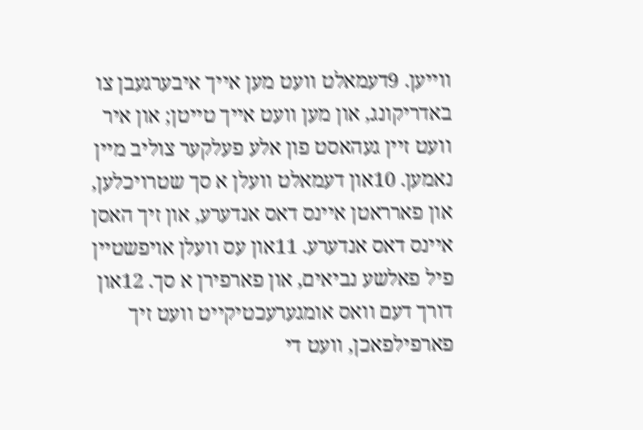ווייען. 9דעמאלט וועט מען אייך איבערגעבן צו באדריקונג, און מען וועט אייך טייטן; און איר וועט זיין געהאסט פון אלע פעלקער צוליב מיין נאמען. 10און דעמאלט וועלן א סך שטרויכלען, און פארראטן איינס דאס אנדערע, און זיך האסן איינס דאס אנדערע. 11און עס וועלן אויפשטיין פיל פאלשע נביאים, און פארפירן א סך. 12און דורך דעם וואס אומגערעכטיקייט וועט זיך פארפילפאכן, וועט די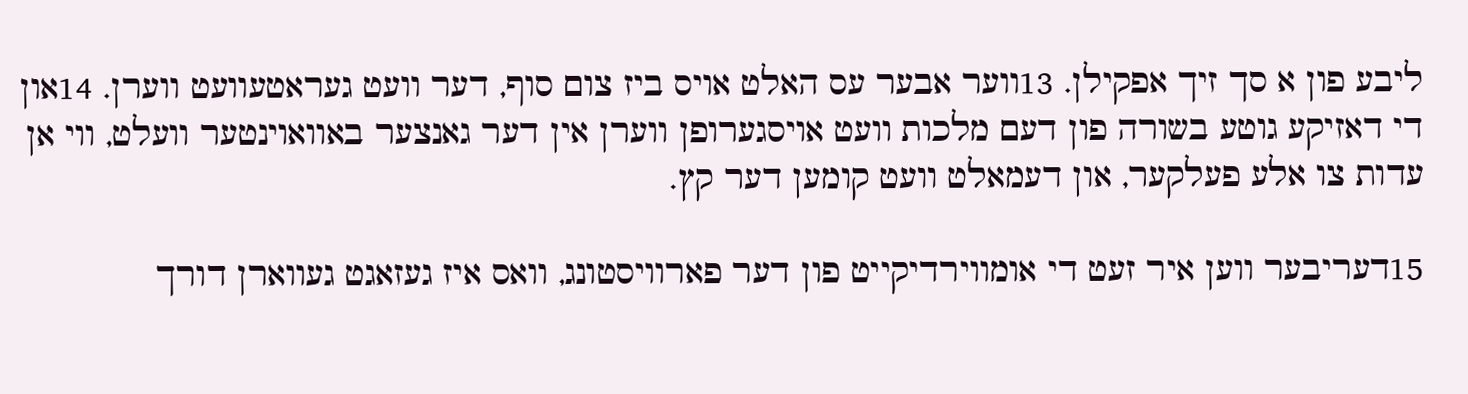ליבע פון א סך זיך אפקילן. 13ווער אבער עס האלט אויס ביז צום סוף, דער וועט געראטעוועט ווערן. 14און די דאזיקע גוטע בשורה פון דעם מלכות וועט אויסגערופן ווערן אין דער גאנצער באוואוינטער וועלט, ווי אן עדות צו אלע פעלקער, און דעמאלט וועט קומען דער קץ.

15דעריבער ווען איר זעט די אומווירדיקייט פון דער פארוויסטונג, וואס איז געזאגט געווארן דורך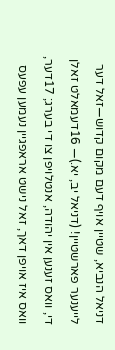דניאל הנביא, שטיין אויף דעם מקום קדוש—זאל דער לייענער פארשטיין! (דניאל יב, יא.)— 16דעמאלט זאלן די, וואס זענען אין יהודה, אנטלויפן צו די בערג; 17דער, וואס איז אויפן דאך, זאל נישט אראפגיין נעמען עפעס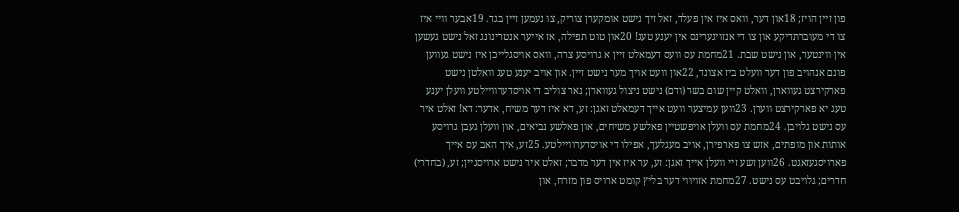פון זיין הויז; 18און דער, וואס איז אין פעלד, זאל זיך נישט אומקערן צוריק, צו נעמען זיין בגד. 19אבער וויי איז צו די מעוברתדיקע און צו די אנזויגערינס אין יענע טעג! 20און טוט תפילה, אז אייער אנטרינונג זאל נישט געשען אין ווינטער, און נישט שבת. 21מחמת עס וועס דעמאלט זיין א גרויסע צרה, וואס אויסגלייכן איז נישט געווען פונם אנהויב פון דער וועלט ביז אצונד, 22און וועט אויך מער נישט זיין. און אויב יענע טעג וואלטן נישט פארקירצט געווארן, וואלט קיין שום בשר (ודם) נישט ניצול געווארן; נאר צוליב די אויסדערוויילטע וועלן יענע טעג יא פארקירצט ווערן. 23ווען עמיצער וועט אייך דעמאלט זאגן: זע, דא איז דער משיח, אדער: דא! זאלט איר עס נישט גלויבן. 24מחמת עס וועלן אויפשטיין פאלשע משיחים, און פאלשע נביאים, און וועלן געבן גרויסע אותות און מופתים, אזש צו פארפירן, אויב מעגלעך, אפילו די אויסדערוויילטע. 25זע, איך האב עס אייך פארויסגעזאגט. 26ווען זשע זיי וועלן אייך זאגן: זע, ער איז אין דער מדבר; זאלט איר נישט ארויסגיין; זע, (בחדרי) חדרים; גלויבט עס נישט. 27מחמת אזויווי דער בליץ קומט ארויס פון מזרח, און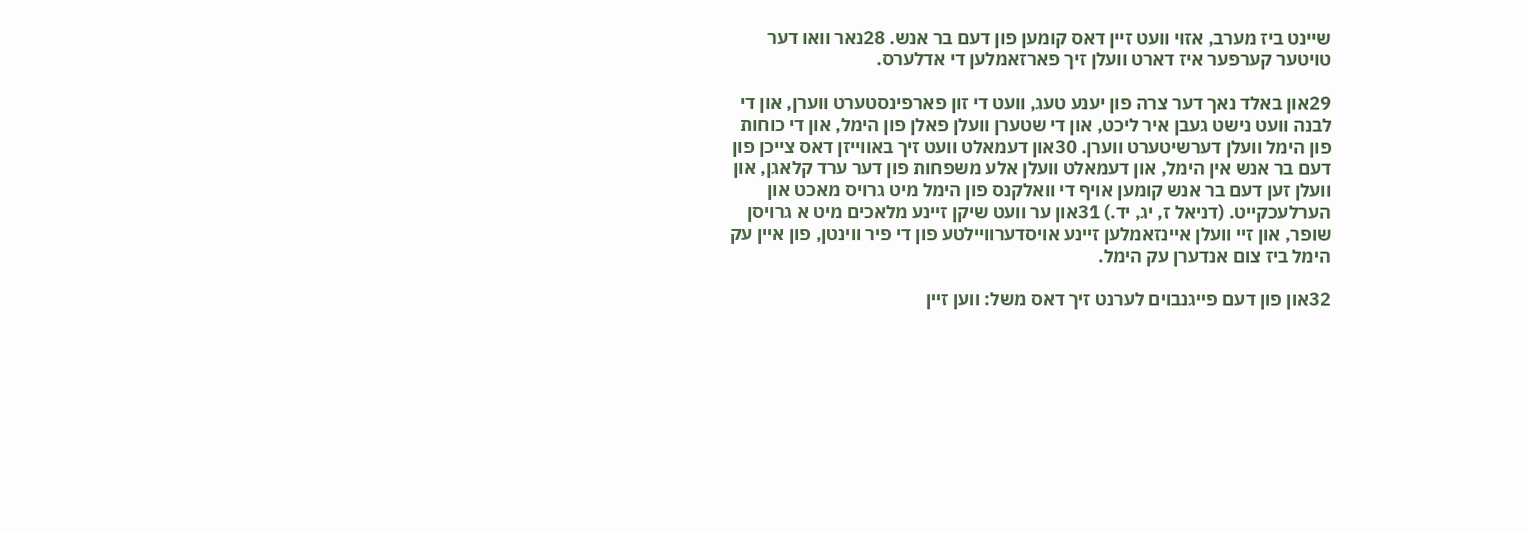שיינט ביז מערב, אזוי וועט זיין דאס קומען פון דעם בר אנש. 28נאר וואו דער טויטער קערפער איז דארט וועלן זיך פארזאמלען די אדלערס.

29און באלד נאך דער צרה פון יענע טעג, וועט די זון פארפינסטערט ווערן, און די לבנה וועט נישט געבן איר ליכט, און די שטערן וועלן פאלן פון הימל, און די כוחות פון הימל וועלן דערשיטערט ווערן. 30און דעמאלט וועט זיך באווייזן דאס צייכן פון דעם בר אנש אין הימל, און דעמאלט וועלן אלע משפחות פון דער ערד קלאגן, און וועלן זען דעם בר אנש קומען אויף די וואלקנס פון הימל מיט גרויס מאכט און הערלעכקייט. (דניאל ז, יג, יד.) 31און ער וועט שיקן זיינע מלאכים מיט א גרויסן שופר, און זיי וועלן איינזאמלען זיינע אויסדערוויילטע פון די פיר ווינטן, פון איין עק הימל ביז צום אנדערן עק הימל.

32און פון דעם פייגנבוים לערנט זיך דאס משל: ווען זיין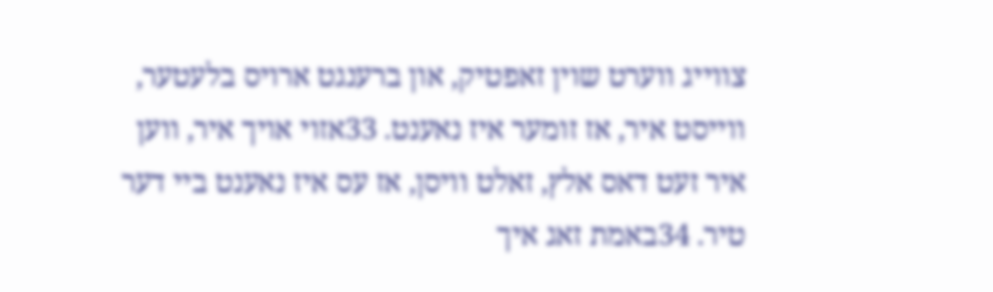צווייג ווערט שוין זאפטיק, און ברענגט ארויס בלעטער, ווייסט איר, אז זומער איז נאענט. 33אזוי אויך איר, ווען איר זעט דאס אלץ, זאלט וויסן, אז עס איז נאענט ביי דער טיר. 34באמת זאג איך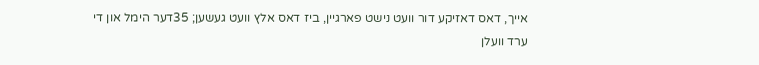אייך, דאס דאזיקע דור וועט נישט פארגיין, ביז דאס אלץ וועט געשען; 35דער הימל און די ערד וועלן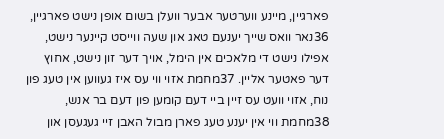פארגיין, מיינע ווערטער אבער וועלן בשום אופן נישט פארגיין, 36נאר וואס שייך יענעם טאג און שעה ווייסט קיינער נישט, אפילו נישט די מלאכים אין הימל, אויך דער זון נישט, אחוץ דער פאטער אליין. 37מחמת אזוי ווי עס איז געווען אין טעג פון נוח, אזוי וועט עס זיין ביי דעם קומען פון דעם בר אנש, 38מחמת ווי אין יענע טעג פארן מבול האבן זיי געגעסן און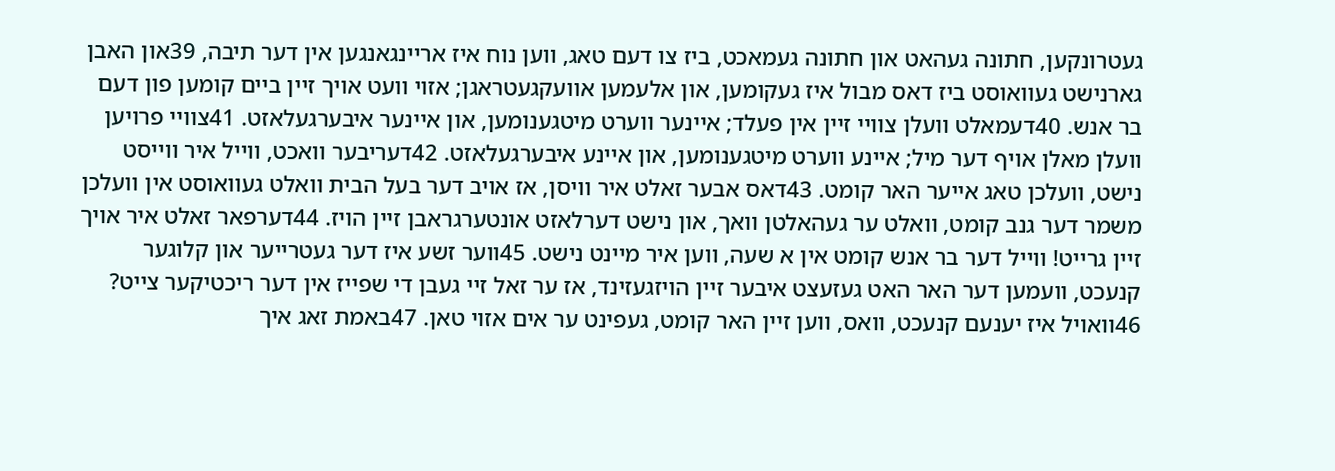געטרונקען, חתונה געהאט און חתונה געמאכט, ביז צו דעם טאג, ווען נוח איז אריינגאנגען אין דער תיבה, 39און האבן גארנישט געוואוסט ביז דאס מבול איז געקומען, און אלעמען אוועקגעטראגן; אזוי וועט אויך זיין ביים קומען פון דעם בר אנש. 40דעמאלט וועלן צוויי זיין אין פעלד; איינער ווערט מיטגענומען, און איינער איבערגעלאזט. 41צוויי פרויען וועלן מאלן אויף דער מיל; איינע ווערט מיטגענומען, און איינע איבערגעלאזט. 42דעריבער וואכט, ווייל איר ווייסט נישט, וועלכן טאג אייער האר קומט. 43דאס אבער זאלט איר וויסן, אז אויב דער בעל הבית וואלט געוואוסט אין וועלכן משמר דער גנב קומט, וואלט ער געהאלטן וואך, און נישט דערלאזט אונטערגראבן זיין הויז. 44דערפאר זאלט איר אויך זיין גרייט! ווייל דער בר אנש קומט אין א שעה, ווען איר מיינט נישט. 45ווער זשע איז דער געטרייער און קלוגער קנעכט, וועמען דער האר האט געזעצט איבער זיין הויזגעזינד, אז ער זאל זיי געבן די שפייז אין דער ריכטיקער צייט? 46וואויל איז יענעם קנעכט, וואס, ווען זיין האר קומט, געפינט ער אים אזוי טאן. 47באמת זאג איך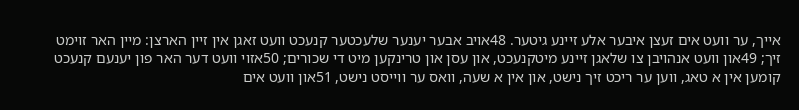אייך, ער וועט אים זעצן איבער אלע זיינע גיטער. 48אויב אבער יענער שלעכטער קנעכט וועט זאגן אין זיין הארצן: מיין האר זוימט זיך; 49און וועט אנהויבן צו שלאגן זיינע מיטקנעכט, און עסן און טרינקען מיט די שכורים; 50אזוי וועט דער האר פון יענעם קנעכט קומען אין א טאג, ווען ער ריכט זיך נישט, און אין א שעה, וואס ער ווייסט נישט, 51און וועט אים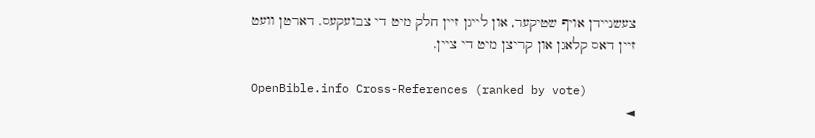צעשניידן אויף שטיקער, און לייגן זיין חלק מיט די צבועקעס. דארטן וועט זיין דאס קלאגן און קריצן מיט די ציין.

OpenBible.info Cross-References (ranked by vote)
◄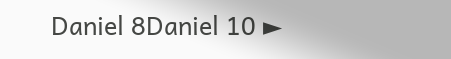Daniel 8Daniel 10 ►